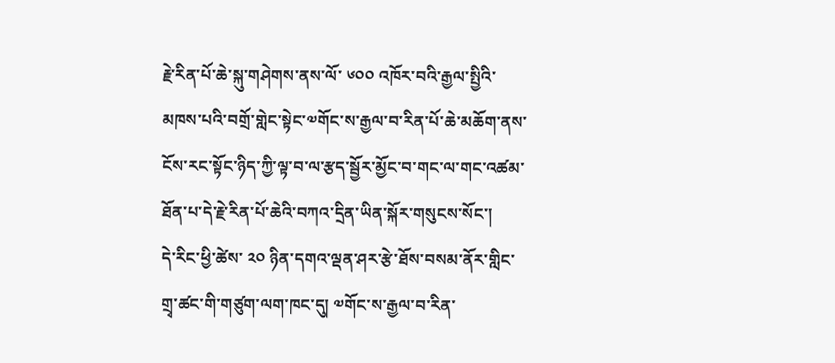རྗེ་རིན་པོ་ཆེ་སྐུ་གཤེགས་ནས་ལོ་ ༦༠༠ འཁོར་བའི་རྒྱལ་སྤྱིའི་མཁས་པའི་བགྲོ་གླེང་སྟེང་༧གོང་ས་རྒྱལ་བ་རིན་པོ་ཆེ་མཆོག་ནས་ངོས་རང་སྟོང་ཉིད་ཀྱི་ལྟ་བ་ལ་རྩད་སྦྱོར་མྱོང་བ་གང་ལ་གང་འཚམ་ཐོན་པ་དེ་རྗེ་རིན་པོ་ཆེའི་བཀའ་དྲིན་ཡིན་སྐོར་གསུངས་སོང་།
དེ་རིང་ཕྱི་ཚེས་ ༢༠ ཉིན་དགའ་ལྡན་ཤར་རྩེ་ཐོས་བསམ་ནོར་གླིང་གྲྭ་ཚང་གི་གཙུག་ལག་ཁང་དུ། ༧གོང་ས་རྒྱལ་བ་རིན་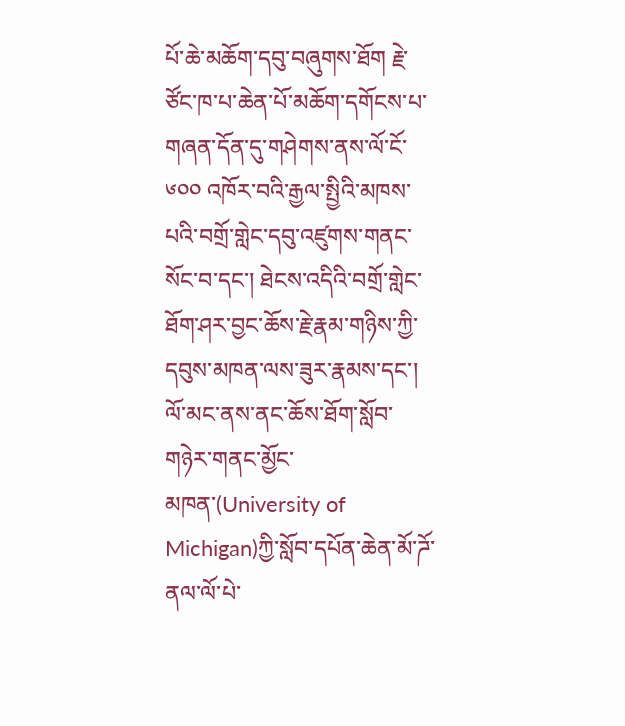པོ་ཆེ་མཆོག་དབུ་བཞུགས་ཐོག རྗེ་ཙོང་ཁ་པ་ཆེན་པོ་མཆོག་དགོངས་པ་གཞན་དོན་དུ་གཤེགས་ནས་ལོ་ངོ་ ༦༠༠ འཁོར་བའི་རྒྱལ་སྤྱིའི་མཁས་པའི་བགྲོ་གླེང་དབུ་འཛུགས་གནང་སོང་བ་དང་། ཐེངས་འདིའི་བགྲོ་གླེང་ཐོག་ཤར་བྱང་ཆོས་རྗེ་རྣམ་གཉིས་ཀྱི་དབུས་མཁན་ལས་ཟུར་རྣམས་དང་། ལོ་མང་ནས་ནང་ཆོས་ཐོག་སློབ་གཉེར་གནང་མྱོང་མཁན་(University of Michigan)ཀྱི་སློབ་དཔོན་ཆེན་མོ་ཌོ་ནལ་ལོ་པེ་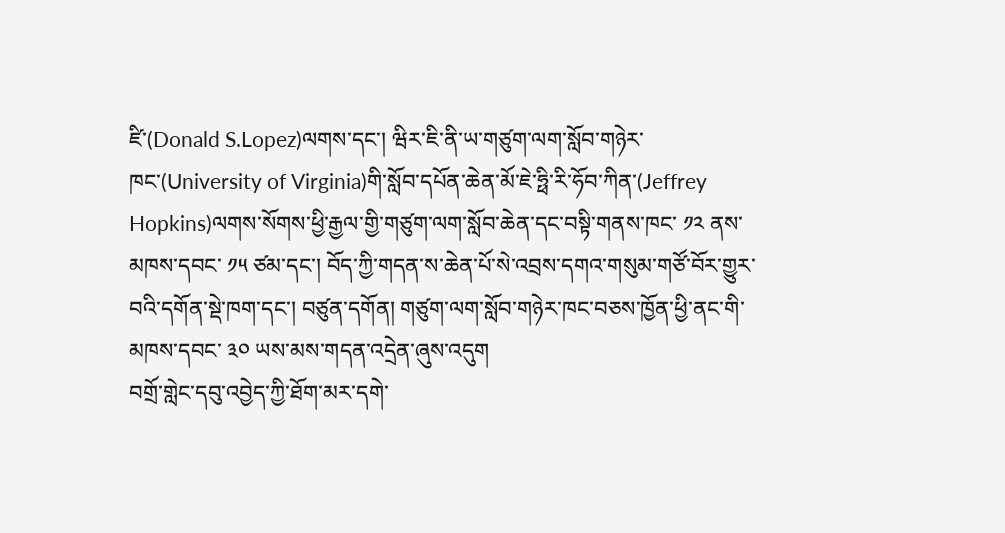ཛི་(Donald S.Lopez)ལགས་དང་། ཝིར་ཇི་ནི་ཡ་གཙུག་ལག་སློབ་གཉེར་ཁང་(University of Virginia)གི་སློབ་དཔོན་ཆེན་མོ་ཇེ་ཧྥི་རི་ཧོབ་ཀིན་(Jeffrey Hopkins)ལགས་སོགས་ཕྱི་རྒྱལ་གྱི་གཙུག་ལག་སློབ་ཆེན་དང་བསྟི་གནས་ཁང་ ༡༢ ནས་མཁས་དབང་ ༡༥ ཙམ་དང་། བོད་ཀྱི་གདན་ས་ཆེན་པོ་སེ་འབྲས་དགའ་གསུམ་གཙོ་བོར་གྱུར་བའི་དགོན་སྡེ་ཁག་དང་། བཙུན་དགོན། གཙུག་ལག་སློབ་གཉེར་ཁང་བཅས་ཁྱོན་ཕྱི་ནང་གི་མཁས་དབང་ ༣༠ ཡས་མས་གདན་འདྲེན་ཞུས་འདུག
བགྲོ་གླེང་དབུ་འབྱེད་ཀྱི་ཐོག་མར་དགེ་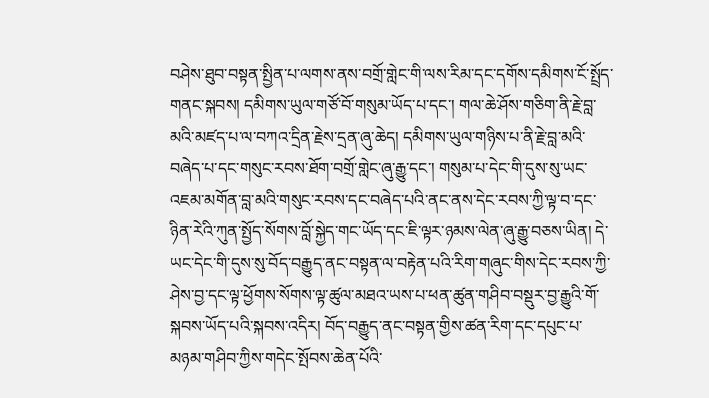བཤེས་ཐུབ་བསྟན་སྤྱིན་པ་ལགས་ནས་བགྲོ་གླེང་གི་ལས་རིམ་དང་དགོས་དམིགས་ངོ་སྤྲོད་གནང་སྐབས། དམིགས་ཡུལ་གཙོ་བོ་གསུམ་ཡོད་པ་དང་། གལ་ཆེ་ཤོས་གཅིག་ནི་རྗེ་བླ་མའི་མཛད་པ་ལ་བཀའ་དྲིན་རྗེས་དྲན་ཞུ་ཆེད། དམིགས་ཡུལ་གཉིས་པ་ནི་རྗེ་བླ་མའི་བཞེད་པ་དང་གསུང་རབས་ཐོག་བགྲོ་གླེང་ཞུ་རྒྱུ་དང་། གསུམ་པ་དེང་གི་དུས་སུ་ཡང་འཇམ་མགོན་བླ་མའི་གསུང་རབས་དང་བཞེད་པའི་ནང་ནས་དེང་རབས་ཀྱི་ལྟ་བ་དང་ཉིན་རེའི་ཀུན་སྤྱོད་སོགས་བློ་སྐྱེད་གང་ཡོད་དང་ཇི་ལྟར་ཉམས་ལེན་ཞུ་རྒྱུ་བཅས་ཡིན། དེ་ཡང་དེང་གི་དུས་སུ་བོད་བརྒྱུད་ནང་བསྟན་ལ་བརྟེན་པའི་རིག་གཞུང་གིས་དེང་རབས་ཀྱི་ཤེས་བྱ་དང་ལྟ་ཕྱོགས་སོགས་ལྟ་ཚུལ་མཐའ་ཡས་པ་ཕན་ཚུན་གཤིབ་བསྡུར་བྱ་རྒྱུའི་གོ་སྐབས་ཡོད་པའི་སྐབས་འདིར། བོད་བརྒྱུད་ནང་བསྟན་གྱིས་ཚན་རིག་དང་དཔུང་པ་མཉམ་གཤིབ་ཀྱིས་གདེང་སྤོབས་ཆེན་པོའི་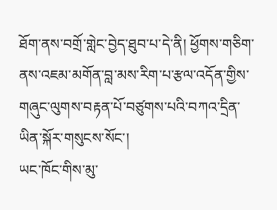ཐོག་ནས་བགྲོ་གླེང་བྱེད་ཐུབ་པ་དེ་ནི། ཕྱོགས་གཅིག་ནས་འཇམ་མགོན་བླ་མས་རིག་པ་རྩལ་འདོན་གྱིས་གཞུང་ལུགས་བརྟན་པོ་བཙུགས་པའི་བཀའ་དྲིན་ཡིན་སྐོར་གསུངས་སོང་།
ཡང་ཁོང་གིས་མུ་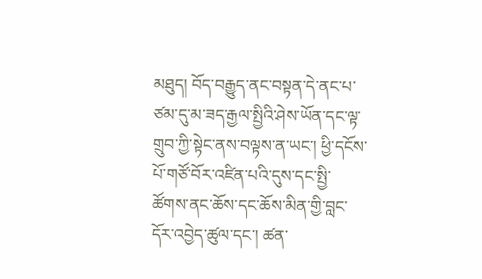མཐུད། བོད་བརྒྱུད་ནང་བསྟན་དེ་ནང་པ་ཙམ་དུ་མ་ཟད་རྒྱལ་སྤྱིའི་ཤེས་ཡོན་དང་ལྟ་གྲུབ་ཀྱི་སྟེང་ནས་བལྟས་ན་ཡང་། ཕྱི་དངོས་པོ་གཙོ་བོར་འཛིན་པའི་དུས་དང་སྤྱི་ཚོགས་ནང་ཆོས་དང་ཆོས་མིན་གྱི་བླང་དོར་འབྱེད་ཚུལ་དང་། ཚན་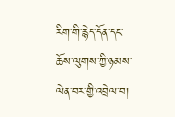རིག་གི་རྙེད་དོན་དང་ཆོས་ལུགས་ཀྱི་ཉམས་ལེན་བར་གྱི་འབྲེལ་བ།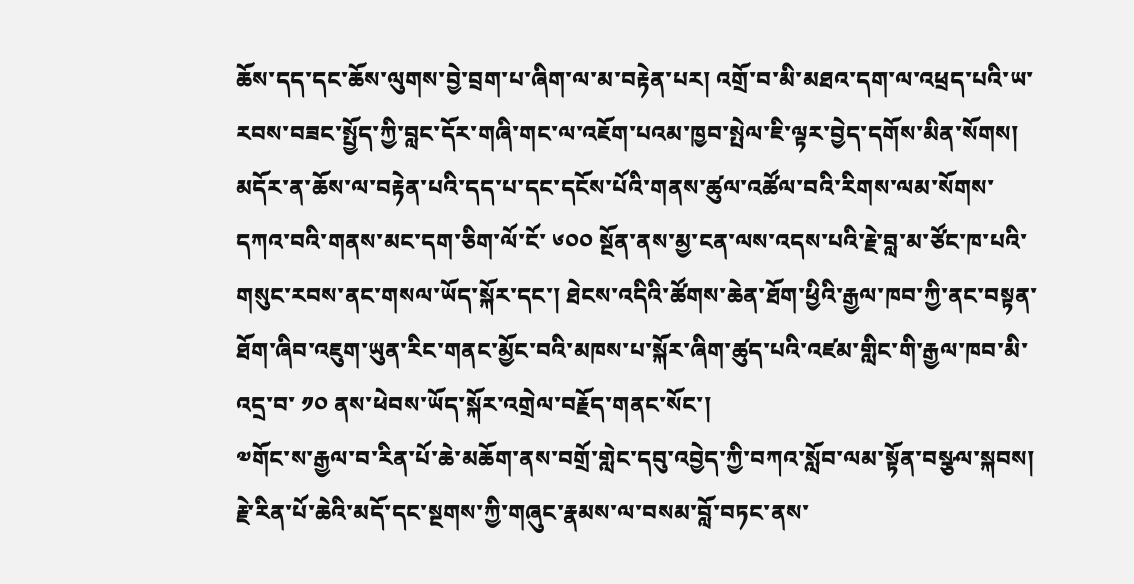ཆོས་དད་དང་ཆོས་ལུགས་བྱེ་བྲག་པ་ཞིག་ལ་མ་བརྟེན་པར། འགྲོ་བ་མི་མཐའ་དག་ལ་འཕྲད་པའི་ཡ་རབས་བཟང་སྤྱོད་ཀྱི་བླང་དོར་གཞི་གང་ལ་འཇོག་པའམ་ཁྱབ་སྤེལ་ཇི་ལྟར་བྱེད་དགོས་མིན་སོགས། མདོར་ན་ཆོས་ལ་བརྟེན་པའི་དད་པ་དང་དངོས་པོའི་གནས་ཚུལ་འཚོལ་བའི་རིགས་ལམ་སོགས་དཀའ་བའི་གནས་མང་དག་ཅིག་ལོ་ངོ་ ༦༠༠ སྔོན་ནས་མྱ་ངན་ལས་འདས་པའི་རྗེ་བླ་མ་ཙོང་ཁ་པའི་གསུང་རབས་ནང་གསལ་ཡོད་སྐོར་དང་། ཐེངས་འདིའི་ཚོགས་ཆེན་ཐོག་ཕྱིའི་རྒྱལ་ཁབ་ཀྱི་ནང་བསྟན་ཐོག་ཞིབ་འཇུག་ཡུན་རིང་གནང་མྱོང་བའི་མཁས་པ་སྐོར་ཞིག་ཚུད་པའི་འཛམ་གླིང་གི་རྒྱལ་ཁབ་མི་འདྲ་བ་ ༡༠ ནས་ཕེབས་ཡོད་སྐོར་འགྲེལ་བརྗོད་གནང་སོང་།
༧གོང་ས་རྒྱལ་བ་རིན་པོ་ཆེ་མཆོག་ནས་བགྲོ་གླེང་དབུ་འབྱེད་ཀྱི་བཀའ་སློབ་ལམ་སྟོན་བསྩལ་སྐབས། རྗེ་རིན་པོ་ཆེའི་མདོ་དང་སྔགས་ཀྱི་གཞུང་རྣམས་ལ་བསམ་བློ་བཏང་ནས་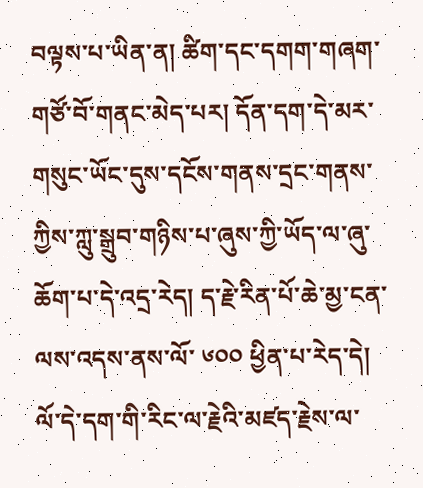བལྟས་པ་ཡིན་ན། ཚིག་དང་དགག་གཞག་གཙོ་བོ་གནང་མེད་པར། དོན་དག་དེ་མར་གསུང་ཡོང་དུས་དངོས་གནས་དྲང་གནས་ཀྱིས་ཀླུ་སྒྲུབ་གཉིས་པ་ཞུས་ཀྱི་ཡོད་ལ་ཞུ་ཆོག་པ་དེ་འདྲ་རེད། ད་རྗེ་རིན་པོ་ཆེ་མྱ་ངན་ལས་འདས་ནས་ལོ་ ༦༠༠ ཕྱིན་པ་རེད་དེ། ལོ་དེ་དག་གི་རིང་ལ་རྗེའི་མཛད་རྗེས་ལ་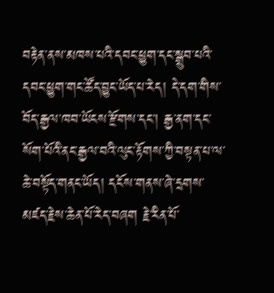བརྟེན་ནས་མཁས་པའི་དབང་ཕྱུག་དང་སྒྲུབ་པའི་དབང་ཕྱུག་གང་ཚོད་བྱུང་ཡོད་པ་རེད། དེ་དག་གིས་བོད་རྒྱལ་ཁབ་ཡོངས་རྫོགས་དང་། རྒྱ་ནག་དང་སོག་པོའི་ནང་རྒྱལ་བའི་ལུང་རྟོགས་ཀྱི་བསྟན་པ་ལ་ཆེ་བསྟོད་གནང་ཡོད། དངོས་གནས་ཞེ་དྲགས་མཛད་རྗེས་ཆེན་པོ་རེད་བཞག རྗེ་རིན་པོ་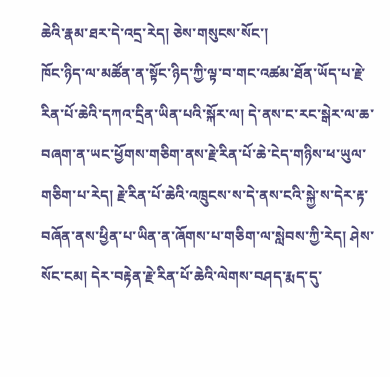ཆེའི་རྣམ་ཐར་དེ་འདྲ་རེད། ཅེས་གསུངས་སོང་།
ཁོང་ཉིད་ལ་མཚོན་ན་སྟོང་ཉིད་ཀྱི་ལྟ་བ་གང་འཚམ་ཐོན་ཡོད་པ་རྗེ་རིན་པོ་ཆེའི་དཀའ་དྲིན་ཡིན་པའི་སྐོར་ལ། དེ་ནས་ང་རང་སྒེར་ལ་ཆ་བཞག་ན་ཡང་ཕྱོགས་གཅིག་ནས་རྗེ་རིན་པོ་ཆེ་ངེད་གཉིས་ཕ་ཡུལ་གཅིག་པ་རེད། རྗེ་རིན་པོ་ཆེའི་འཁྲུངས་ས་དེ་ནས་ངའི་སྐྱེ་ས་དེར་རྟ་བཞོན་ནས་ཕྱིན་པ་ཡིན་ན་ཞོགས་པ་གཅིག་ལ་སླེབས་ཀྱི་རེད། ཤེས་སོང་ངམ། དེར་བརྟེན་རྗེ་རིན་པོ་ཆེའི་ལེགས་བཤད་རྨད་དུ་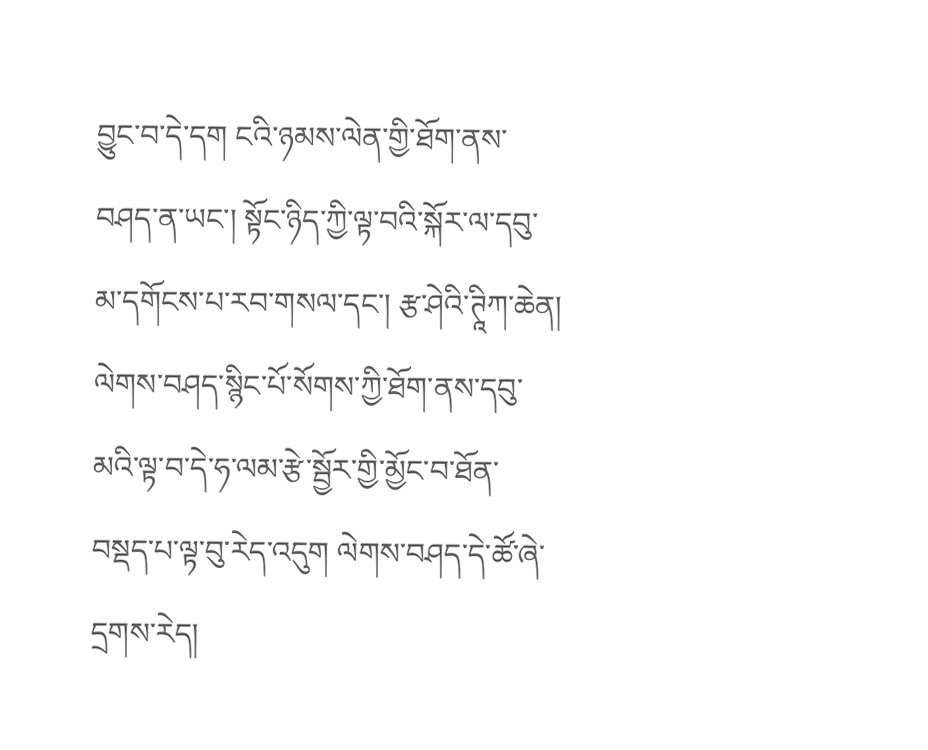བྱུང་བ་དེ་དག ངའི་ཉམས་ལེན་གྱི་ཐོག་ནས་བཤད་ན་ཡང་། སྟོང་ཉིད་ཀྱི་ལྟ་བའི་སྐོར་ལ་དབུ་མ་དགོངས་པ་རབ་གསལ་དང་། རྩ་ཤེའི་ཊཱིཀ་ཆེན། ལེགས་བཤད་སྙིང་པོ་སོགས་ཀྱི་ཐོག་ནས་དབུ་མའི་ལྟ་བ་དེ་ཧ་ལམ་རྩེ་སྦྱོར་གྱི་མྱོང་བ་ཐོན་བསྡད་པ་ལྟ་བུ་རེད་འདུག ལེགས་བཤད་དེ་ཚོ་ཞེ་དྲགས་རེད།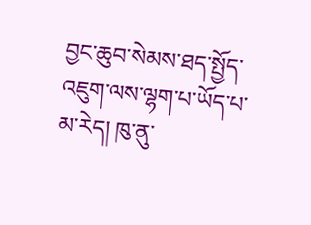བྱང་ཆུབ་སེམས་ཐད་སྤྱོད་འཇུག་ལས་ལྷག་པ་ཡོད་པ་མ་རེད། ཁུ་ནུ་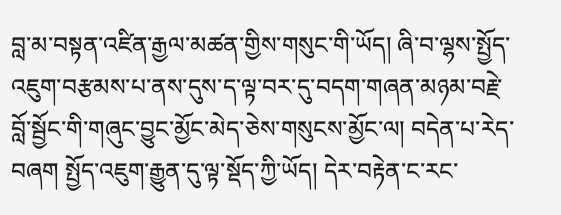བླ་མ་བསྟན་འཛིན་རྒྱལ་མཚན་གྱིས་གསུང་གི་ཡོད། ཞི་བ་ལྷས་སྤྱོད་འཇུག་བརྩམས་པ་ནས་དུས་ད་ལྟ་བར་དུ་བདག་གཞན་མཉམ་བརྗེ་བློ་སྦྱོང་གི་གཞུང་བྱུང་མྱོང་མེད་ཅེས་གསུངས་མྱོང་ལ། བདེན་པ་རེད་བཞག སྤྱོད་འཇུག་རྒྱུན་དུ་ལྟ་སྡོད་ཀྱི་ཡོད། དེར་བརྟེན་ང་རང་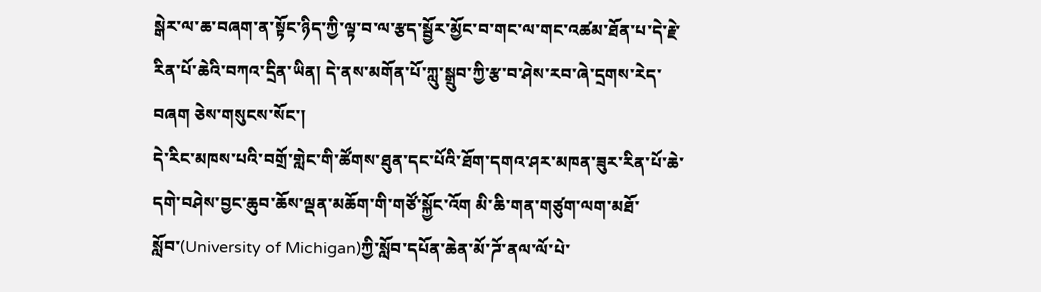སྒེར་ལ་ཆ་བཞག་ན་སྟོང་ཉིད་ཀྱི་ལྟ་བ་ལ་རྩད་སྦྱོར་མྱོང་བ་གང་ལ་གང་འཚམ་ཐོན་པ་དེ་རྗེ་རིན་པོ་ཆེའི་བཀའ་དྲིན་ཡིན། དེ་ནས་མགོན་པོ་ཀླུ་སྒྲུབ་ཀྱི་རྩ་བ་ཤེས་རབ་ཞེ་དྲགས་རེད་བཞག ཅེས་གསུངས་སོང་།
དེ་རིང་མཁས་པའི་བགྲོ་གླེང་གི་ཚོགས་ཐུན་དང་པོའི་ཐོག་དགའ་ཤར་མཁན་ཟུར་རིན་པོ་ཆེ་དགེ་བཤེས་བྱང་ཆུབ་ཆོས་ལྡན་མཆོག་གི་གཙོ་སྐྱོང་འོག མི་ཆི་གན་གཙུག་ལག་མཐོ་སློབ་(University of Michigan)ཀྱི་སློབ་དཔོན་ཆེན་མོ་ཌོ་ནལ་ལོ་པེ་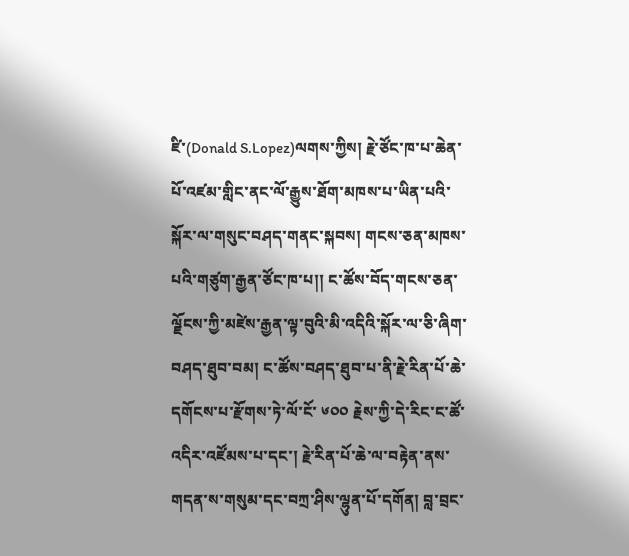ཛི་(Donald S.Lopez)ལགས་ཀྱིས། རྗེ་ཙོང་ཁ་པ་ཆེན་པོ་འཛམ་གླིང་ནང་ལོ་རྒྱུས་ཐོག་མཁས་པ་ཡིན་པའི་སྐོར་ལ་གསུང་བཤད་གནང་སྐབས། གངས་ཅན་མཁས་པའི་གཙུག་རྒྱན་ཙོང་ཁ་པ།། ང་ཚོས་བོད་གངས་ཅན་ལྗོངས་ཀྱི་མཛེས་རྒྱན་ལྟ་བུའི་མི་འདིའི་སྐོར་ལ་ཅི་ཞིག་བཤད་ཐུབ་བམ། ང་ཚོས་བཤད་ཐུབ་པ་ནི་རྗེ་རིན་པོ་ཆེ་དགོངས་པ་རྫོགས་ཏེ་ལོ་ངོ་ ༦༠༠ རྗེས་ཀྱི་དེ་རིང་ང་ཚོ་འདིར་འཛོམས་པ་དང་། རྗེ་རིན་པོ་ཆེ་ལ་བརྟེན་ནས་གདན་ས་གསུམ་དང་བཀྲ་ཤིས་ལྷུན་པོ་དགོན། བླ་བྲང་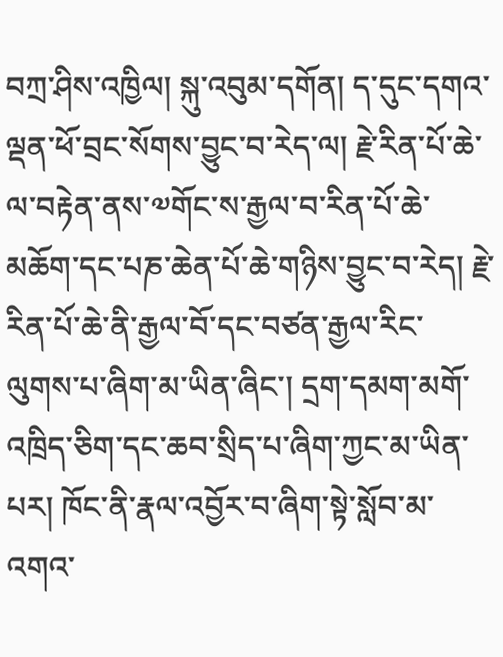བཀྲ་ཤིས་འཁྱིལ། སྐུ་འབུམ་དགོན། ད་དུང་དགའ་ལྡན་ཕོ་བྲང་སོགས་བྱུང་བ་རེད་ལ། རྗེ་རིན་པོ་ཆེ་ལ་བརྟེན་ནས་༧གོང་ས་རྒྱལ་བ་རིན་པོ་ཆེ་མཆོག་དང་པཎ་ཆེན་པོ་ཆེ་གཉིས་བྱུང་བ་རེད། རྗེ་རིན་པོ་ཆེ་ནི་རྒྱལ་བོ་དང་བཙན་རྒྱལ་རིང་ལུགས་པ་ཞིག་མ་ཡིན་ཞིང་། དྲག་དམག་མགོ་འཁྲིད་ཅིག་དང་ཆབ་སྲིད་པ་ཞིག་ཀྱང་མ་ཡིན་པར། ཁོང་ནི་རྣལ་འབྱོར་བ་ཞིག་སྟེ་སློབ་མ་འགའ་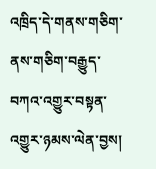འཁྲིད་དེ་གནས་གཅིག་ནས་གཅིག་བརྒྱུད་བཀའ་འགྱུར་བསྟན་འགྱུར་ཉམས་ལེན་བྱས།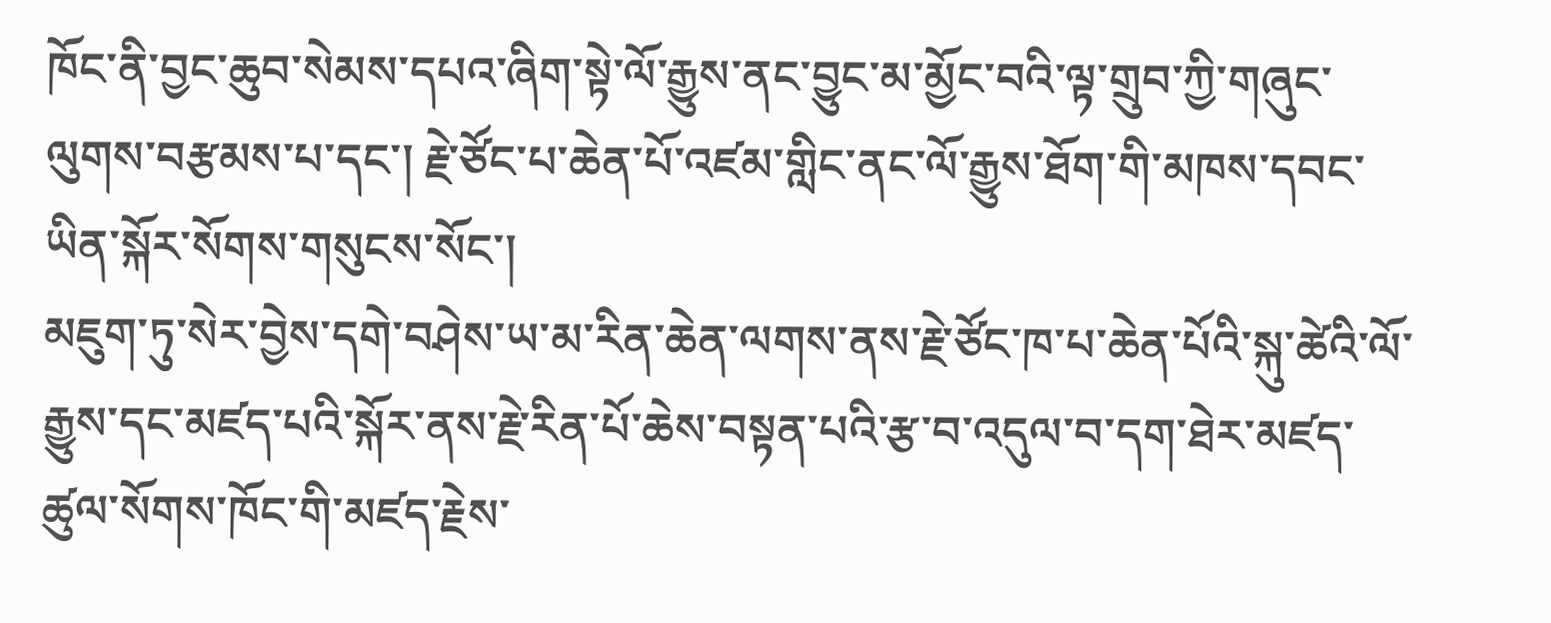ཁོང་ནི་བྱང་ཆུབ་སེམས་དཔའ་ཞིག་སྟེ་ལོ་རྒྱུས་ནང་བྱུང་མ་མྱོང་བའི་ལྟ་གྲུབ་ཀྱི་གཞུང་ལུགས་བརྩམས་པ་དང་། རྗེ་ཙོང་པ་ཆེན་པོ་འཛམ་གླིང་ནང་ལོ་རྒྱུས་ཐོག་གི་མཁས་དབང་ཡིན་སྐོར་སོགས་གསུངས་སོང་།
མཇུག་ཏུ་སེར་བྱེས་དགེ་བཤེས་ཡ་མ་རིན་ཆེན་ལགས་ནས་རྗེ་ཙོང་ཁ་པ་ཆེན་པོའི་སྐུ་ཚེའི་ལོ་རྒྱུས་དང་མཛད་པའི་སྐོར་ནས་རྗེ་རིན་པོ་ཆེས་བསྟན་པའི་རྩ་བ་འདུལ་བ་དག་ཐེར་མཛད་ཚུལ་སོགས་ཁོང་གི་མཛད་རྗེས་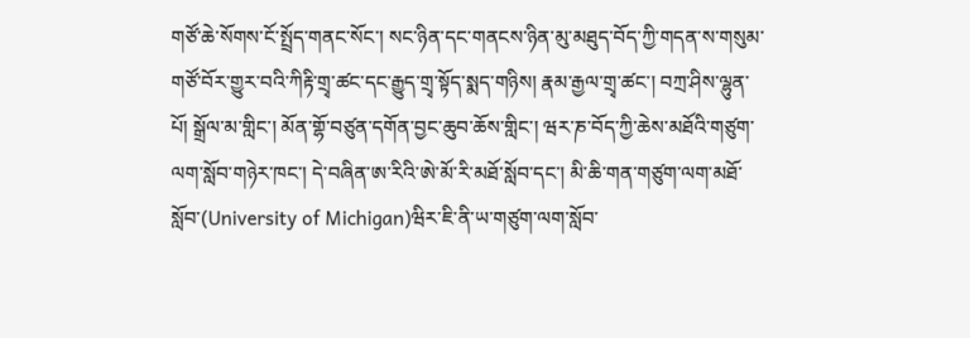གཙོ་ཆེ་སོགས་ངོ་སྤྲོད་གནང་སོང་། སང་ཉིན་དང་གནངས་ཉིན་མུ་མཐུད་བོད་ཀྱི་གདན་ས་གསུམ་གཙོ་བོར་གྱུར་བའི་ཀིརྟི་གྲྭ་ཚང་དང་རྒྱུད་གྲྭ་སྟོད་སྨད་གཉིས། རྣམ་རྒྱལ་གྲྭ་ཚང་། བཀྲ་ཤིས་ལྷུན་པོ། སྒྲོལ་མ་གླིང་། མོན་གྷོ་བཙུན་དགོན་བྱང་ཆུབ་ཆོས་གླིང་། ཝར་ཎ་བོད་ཀྱི་ཆེས་མཐོའི་གཙུག་ལག་སློབ་གཉེར་ཁང་། དེ་བཞིན་ཨ་རིའི་ཨེ་མོ་རི་མཐོ་སློབ་དང་། མི་ཆི་གན་གཙུག་ལག་མཐོ་སློབ་(University of Michigan)ཝིར་ཇི་ནི་ཡ་གཙུག་ལག་སློབ་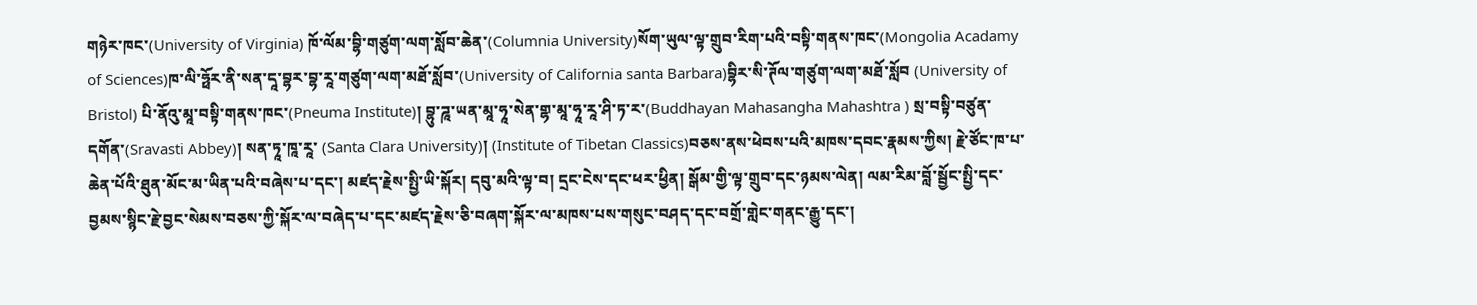གཉེར་ཁང་(University of Virginia) ཁོ་ལོམ་བྷི་གཙུག་ལག་སློབ་ཆེན་(Columnia University)སོག་ཡུལ་ལྟ་གྲུབ་རིག་པའི་བསྟི་གནས་ཁང་(Mongolia Acadamy of Sciences)ཁ་ལི་ཧྥོར་ནི་སན་དཱ་བྷར་བྷ་རཱ་གཙུག་ལག་མཐོ་སློབ་(University of California santa Barbara)བྷིར་སི་ཊོལ་གཙུག་ལག་མཐོ་སློབ (University of Bristol) པི་ནོའུ་མཱ་བསྟི་གནས་ཁང་(Pneuma Institute)། བྷུ་ཌཱ་ཡན་མཱ་ཧཱ་སེན་གྷ་མཱ་ཧཱ་རཱ་ཤི་ཏ་ར་(Buddhayan Mahasangha Mahashtra ) སྲ་བསྟི་བཙུན་དགོན་(Sravasti Abbey)། སན་ཏཱ་ཁཱ་རཱ་ (Santa Clara University)། (Institute of Tibetan Classics)བཅས་ནས་ཕེབས་པའི་མཁས་དབང་རྣམས་ཀྱིས། རྗེ་ཙོང་ཁ་པ་ཆེན་པོའི་ཐུན་མོང་མ་ཡིན་པའི་བཞེས་པ་དང་། མཛད་རྗེས་སྤྱི་ཡི་སྐོར། དབུ་མའི་ལྟ་བ། དྲང་ངེས་དང་ཕར་ཕྱིན། སྒོམ་གྱི་ལྟ་གྲུབ་དང་ཉམས་ལེན། ལམ་རིམ་བློ་སྦྱོང་སྤྱི་དང་བྱམས་སྙིང་རྗེ་བྱང་སེམས་བཅས་ཀྱི་སྐོར་ལ་བཞེད་པ་དང་མཛད་རྗེས་ཅི་བཞག་སྐོར་ལ་མཁས་པས་གསུང་བཤད་དང་བགྲོ་གླེང་གནང་རྒྱུ་དང་།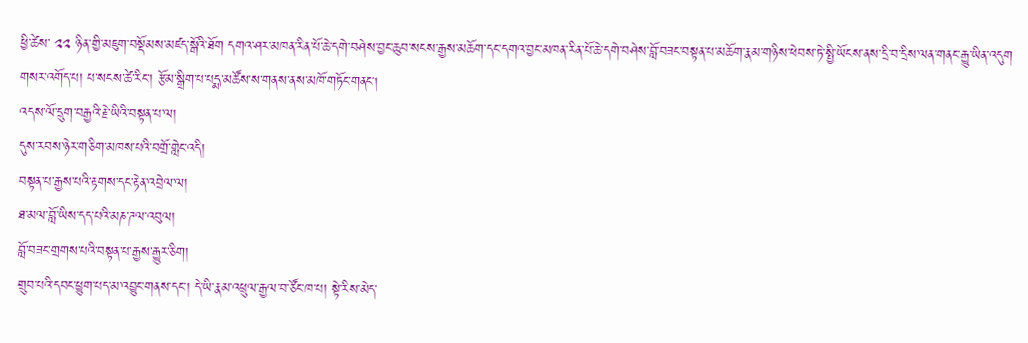ཕྱི་ཚེས་ ༢༢ ཉིན་གྱི་མཇུག་བསྡོམས་མཛད་སྒོའི་ཐོག དགའ་ཤར་མཁན་རིན་པོ་ཆེ་དགེ་བཤེས་བྱང་ཆུབ་སངས་རྒྱས་མཆོག་དང་དགའ་བྱང་མཁན་རིན་པོ་ཆེ་དགེ་བཤེས་བློ་བཟང་བསྟན་པ་མཆོག་རྣམ་གཉིས་ཕེབས་ཏེ་སྤྱི་ཡོངས་ནས་དྲི་བ་དྲིས་ལན་གནང་རྒྱུ་ཡིན་འདུག
གསར་འགོད་པ། པ་སངས་ཚེ་རིང་། རྩོམ་སྒྲིག་པ་པདྨ་མཚོས་ས་གནས་ནས་མཁོ་གཏོང་གནང།
འདས་ལོ་དྲུག་བརྒྱའི་རྗེ་ཡིའི་བསྟན་པ་ལ།
དུས་རབས་ཉེར་གཅིག་མཁས་པའི་བགྲོ་གླེང་འདི།
བསྟན་པ་རྒྱས་པའི་རྟགས་དང་རྟེན་འབྲེལ་ལ།
ཐ་མལ་བློ་ཡིས་དད་པའི་མཎ་ཌལ་འབུལ།
བློ་བཟང་གྲགས་པའི་བསྟན་པ་རྒྱས་རྒྱུར་ཅིག།
གྲུབ་པའི་དབང་ཕྱུག་པད་མ་འབྱུང་གནས་དང་། དེ་ཡི་རྣམ་འཕྲུལ་རྒྱལ་བ་ཙོང་ཁ་པ། སྟེ་རིས་མེད་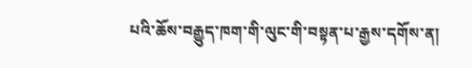པའི་ཆོས་བརྒྱུད་ཁག་གི་ལུང་གི་བསྟན་པ་རྒྱས་དགོས་ན།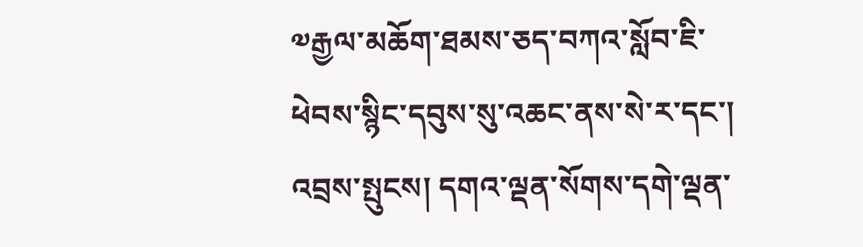༧རྒྱལ་མཆོག་ཐམས་ཅད་བཀའ་སློབ་ཇི་ཕེབས་སྙིང་དབུས་སུ་འཆང་ནས་སེ་ར་དང་། འབྲས་སྤུངས། དགའ་ལྡན་སོགས་དགེ་ལྡན་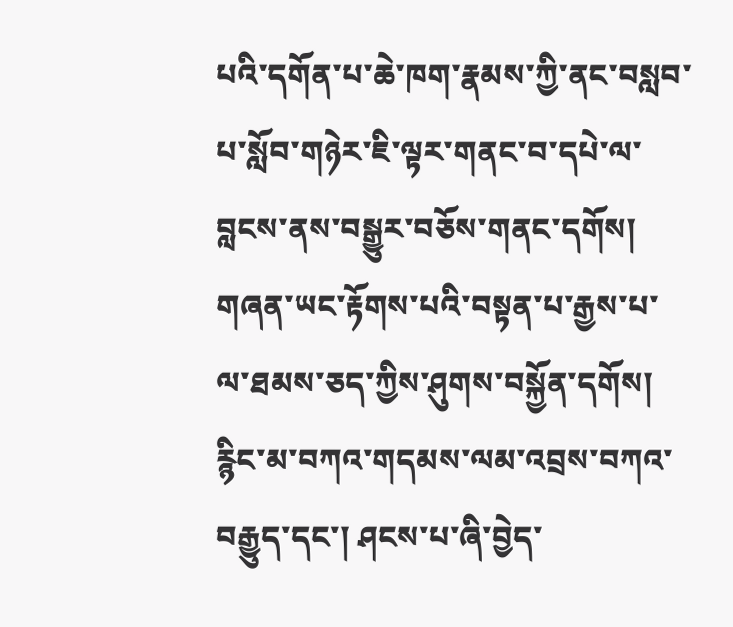པའི་དགོན་པ་ཆེ་ཁག་རྣམས་ཀྱི་ནང་བསླབ་པ་སློབ་གཉེར་ཇི་ལྟར་གནང་བ་དཔེ་ལ་བླངས་ནས་བསྒྱུར་བཅོས་གནང་དགོས། གཞན་ཡང་རྟོགས་པའི་བསྟན་པ་རྒྱས་པ་ལ་ཐམས་ཅད་ཀྱིས་ཤུགས་བསྐྱོན་དགོས། རྙིང་མ་བཀའ་གདམས་ལམ་འབྲས་བཀའ་བརྒྱུད་དང་། ཤངས་པ་ཞི་བྱེད་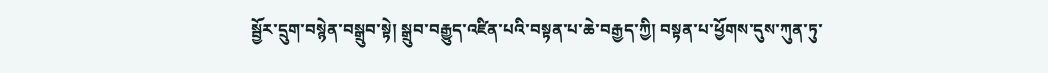སྦྱོར་དྲུག་བསྙེན་བསྒྲུབ་སྟེ། སྒྲུབ་བརྒྱུད་འཛིན་པའི་བསྟན་པ་ཆེ་བརྒྱད་ཀྱི། བསྟན་པ་ཕྱོགས་དུས་ཀུན་ཏུ་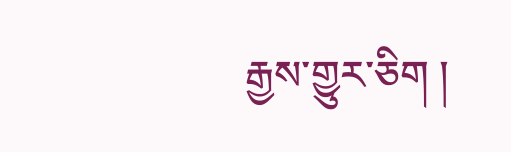རྒྱས་གྱུར་ཅིག །